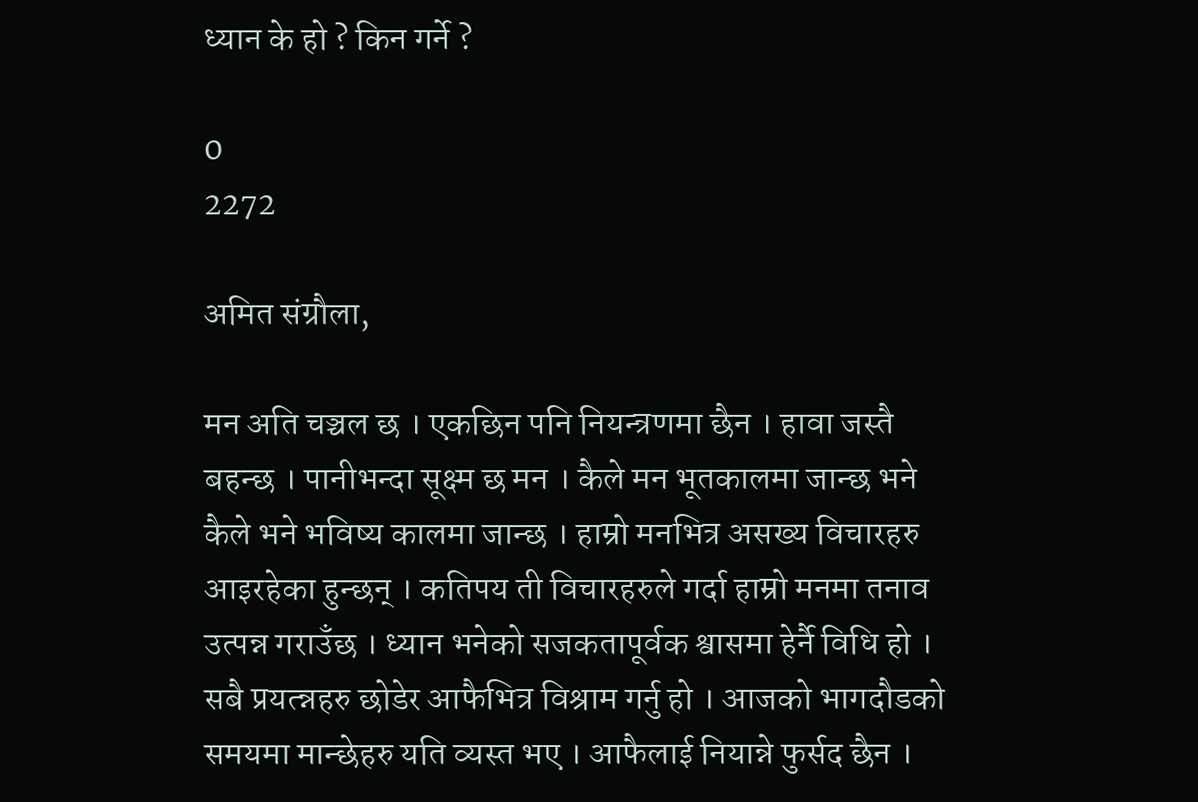ध्यान के हो ? किन गर्ने ?

0
2272

अमित संग्रौला,

मन अति चञ्चल छ । एकछिन पनि नियन्त्रणमा छैन । हावा जस्तै बहन्छ । पानीभन्दा सूक्ष्म छ मन । कैले मन भूतकालमा जान्छ भने कैले भने भविष्य कालमा जान्छ । हाम्रो मनभित्र असख्य विचारहरु आइरहेका हुन्छन् । कतिपय ती विचारहरुले गर्दा हाम्रो मनमा तनाव उत्पन्न गराउँछ । ध्यान भनेको सजकतापूर्वक श्वासमा हेर्नै विधि हो । सबै प्रयत्न्नहरु छोडेर आफैभित्र विश्राम गर्नु हो । आजको भागदौडको समयमा मान्छेहरु यति व्यस्त भए । आफैलाई नियान्ने फुर्सद छैन ।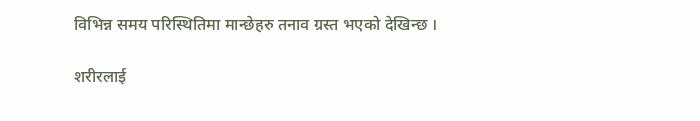विभिन्न समय परिस्थितिमा मान्छेहरु तनाव ग्रस्त भएको देखिन्छ ।

शरीरलाई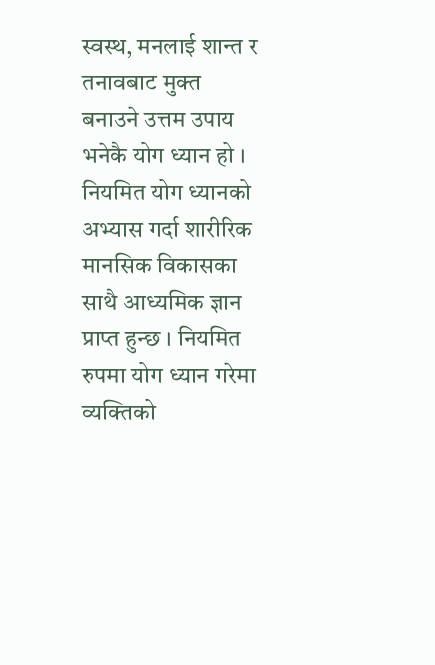स्वस्थ, मनलाई शान्त र तनावबाट मुक्त बनाउने उत्तम उपाय भनेकै योग ध्यान हो । नियमित योग ध्यानको अभ्यास गर्दा शारीरिक मानसिक विकासका साथै आध्यमिक ज्ञान प्राप्त हुन्छ । नियमित रुपमा योग ध्यान गरेमा व्यक्तिको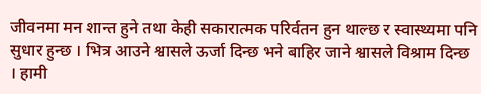जीवनमा मन शान्त हुने तथा केही सकारात्मक परिर्वतन हुन थाल्छ र स्वास्थ्यमा पनि सुधार हुन्छ । भित्र आउने श्वासले ऊर्जा दिन्छ भने बाहिर जाने श्वासले विश्राम दिन्छ । हामी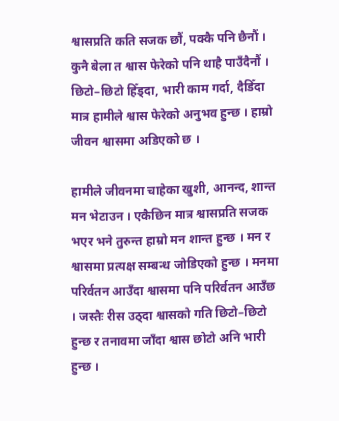श्वासप्रति कति सजक छौं, पक्कै पनि छैनौं । कुनै बेला त श्वास फेरेको पनि थाहै पाउँदैनौं । छिटो–छिटो हिँड्दा, भारी काम गर्दा, दैडिँदा मात्र हामीले श्वास फेरेको अनुभव हुन्छ । हाम्रो जीवन श्वासमा अडिएको छ ।

हामीले जीवनमा चाहेका खुशी, आनन्द, शान्त मन भेटाउन । एकैछिन मात्र श्वासप्रति सजक भएर भने तुरुन्त हाम्रो मन शान्त हुन्छ । मन र श्वासमा प्रत्यक्ष सम्बन्ध जोडिएको हुन्छ । मनमा परिर्वतन आउँदा श्वासमा पनि परिर्वतन आउँछ । जस्तैः रीस उठ्दा श्वासको गति छिटो–छिटो हुन्छ र तनावमा जाँदा श्वास छोटो अनि भारी हुन्छ ।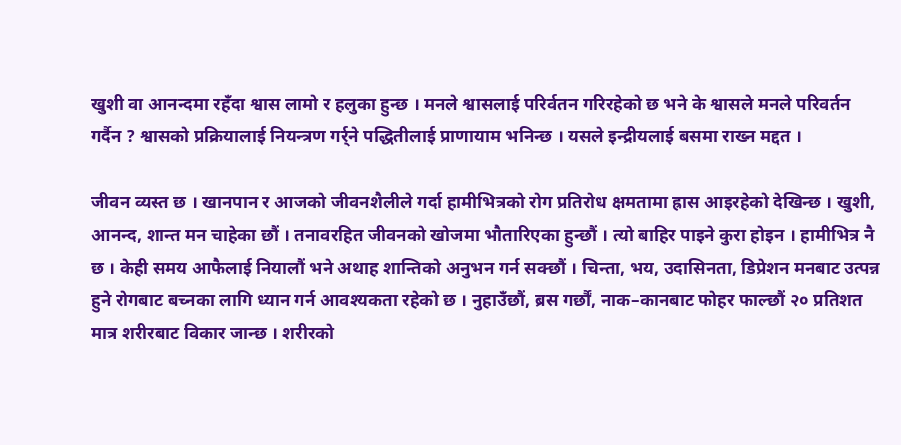खुशी वा आनन्दमा रहँदा श्वास लामो र हलुका हुन्छ । मनले श्वासलाई परिर्वतन गरिरहेको छ भने के श्वासले मनले परिवर्तन गर्दैन ? श्वासको प्रक्रियालाई नियन्त्रण गर्र्ने पद्धितीलाई प्राणायाम भनिन्छ । यसले इन्द्रीयलाई बसमा राख्न मद्दत ।

जीवन व्यस्त छ । खानपान र आजको जीवनशैलीले गर्दा हामीभित्रको रोग प्रतिरोध क्षमतामा ह्रास आइरहेको देखिन्छ । खुशी, आनन्द, शान्त मन चाहेका छौं । तनावरहित जीवनको खोजमा भौतारिएका हुन्छौं । त्यो बाहिर पाइने कुरा होइन । हामीभित्र नै छ । केही समय आफैलाई नियालौं भने अथाह शान्तिको अनुभन गर्न सक्छौं । चिन्ता, भय, उदासिनता, डिप्रेशन मनबाट उत्पन्न हुने रोगबाट बच्नका लागि ध्यान गर्न आवश्यकता रहेको छ । नुहाउँछौं, ब्रस गर्छौं, नाक–कानबाट फोहर फाल्छौं २० प्रतिशत मात्र शरीरबाट विकार जान्छ । शरीरको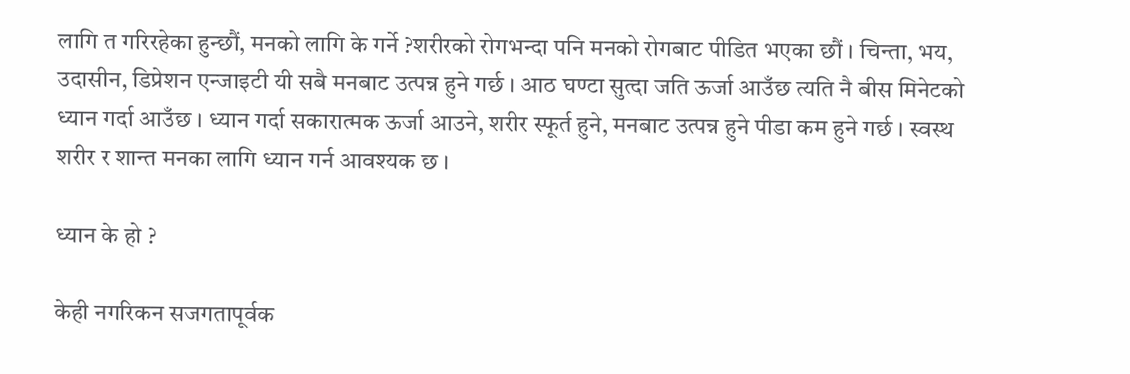लागि त गरिरहेका हुन्छौं, मनको लागि के गर्ने ?शरीरको रोगभन्दा पनि मनको रोगबाट पीडित भएका छौं । चिन्ता, भय, उदासीन, डिप्रेशन एन्जाइटी यी सबै मनबाट उत्पन्न हुने गर्छ । आठ घण्टा सुत्दा जति ऊर्जा आउँछ त्यति नै बीस मिनेटको ध्यान गर्दा आउँछ । ध्यान गर्दा सकारात्मक ऊर्जा आउने, शरीर स्फूर्त हुने, मनबाट उत्पन्न हुने पीडा कम हुने गर्छ । स्वस्थ शरीर र शान्त मनका लागि ध्यान गर्न आवश्यक छ ।

ध्यान के हो ?

केही नगरिकन सजगतापूर्वक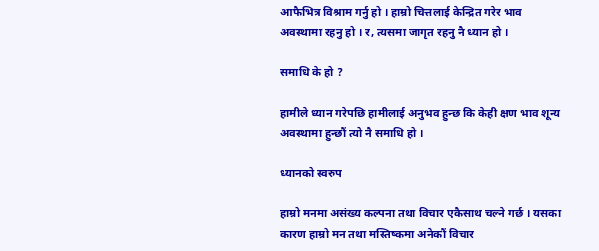आफैभित्र विश्राम गर्नु हो । हाम्रो चित्तलाई केन्द्रित गरेर भाव अवस्थामा रहनु हो । र, त्यसमा जागृत रहनु नै ध्यान हो ।

समाधि के हो ?

हामीले ध्यान गरेपछि हामीलाई अनुभव हुन्छ कि केही क्षण भाव शून्य अवस्थामा हुन्छौं त्यो नै समाधि हो ।

ध्यानको स्वरुप

हाम्रो मनमा असंख्य कल्पना तथा विचार एकैसाथ चल्ने गर्छ । यसका कारण हाम्रो मन तथा मस्तिष्कमा अनेकौं विचार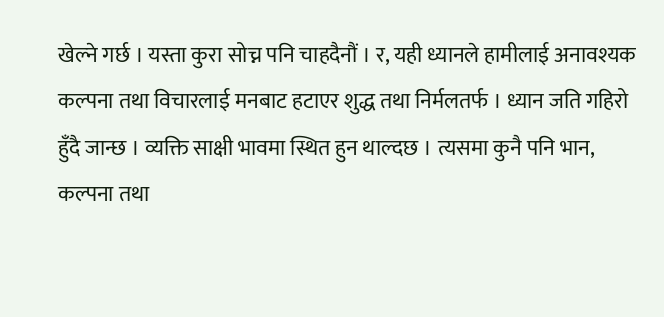खेल्ने गर्छ । यस्ता कुरा सोच्न पनि चाहदैनौं । र, यही ध्यानले हामीलाई अनावश्यक कल्पना तथा विचारलाई मनबाट हटाएर शुद्ध तथा निर्मलतर्फ । ध्यान जति गहिरो हुँदै जान्छ । व्यक्ति साक्षी भावमा स्थित हुन थाल्दछ । त्यसमा कुनै पनि भान, कल्पना तथा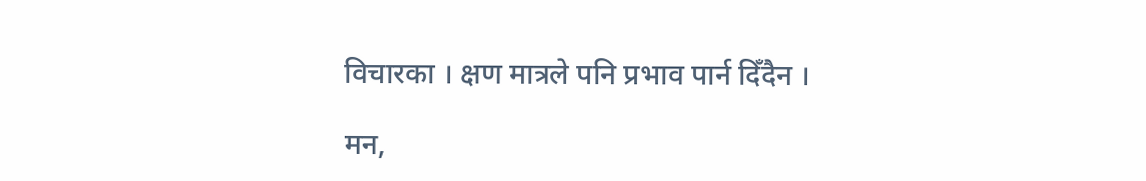विचारका । क्षण मात्रले पनि प्रभाव पार्न दिँदैन ।

मन,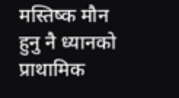मस्तिष्क मौन हुनु नै ध्यानको प्राथामिक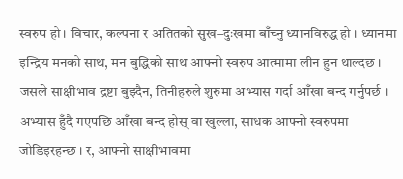स्वरुप हो । विचार, कल्पना र अतितको सुख–दुःखमा बाँच्नु ध्यानविरुद्ध हो । ध्यानमा इन्द्रिय मनको साथ, मन बुद्धिको साथ आफ्नो स्वरुप आत्मामा लीन हुन थाल्दछ । जसले साक्षीभाव द्रष्टा बुझ्दैन, तिनीहरुले शुरुमा अभ्यास गर्दा आँखा बन्द गर्नुपर्छ । अभ्यास हुँदै गएपछि आँखा बन्द होस् वा खुल्ला, साधक आफ्नो स्वरुपमा जोडिइरहन्छ । र, आफ्नो साक्षीभावमा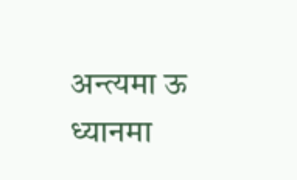अन्त्यमा ऊ ध्यानमा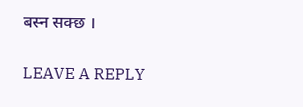बस्न सक्छ ।

LEAVE A REPLY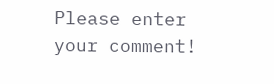Please enter your comment!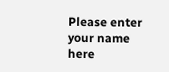Please enter your name here